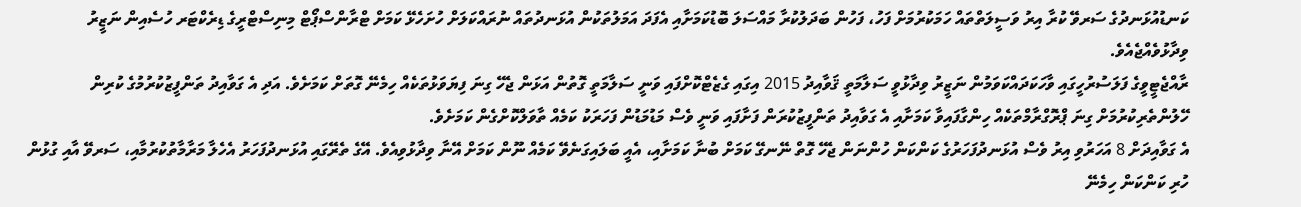ކަނޑުއުޅަނދުގެ ސަރވޭ ކުރާ އިރު ވަސީލަތްތައް ހަމަކުރުމަށް ފަހު، ފަހުން ބަދަލުކުރާ މައްސަލަ ބޮޑުކަމަށާއި އެފަދަ އަމަލުތަކުން އުޅަނދުތައް ނުރައްކަލަށް ހުށަހެޅޭ ކަމަށް ޓްރާންސްޕޯޓް މިނިސްޓްރީގެ ޑިރެކްޓަރ ހުސެއިން ނަޒީރު ވިދާޅުވެއްޖެއެވެ.
ރާއްޖެޓީވީގެ ފަލަސުރުހީގައި ވާހަކަދައްކަވަމުން ނަޒީރު ވިދާޅުވީ ސަލާމަތީ ޤަވާއިދު 2015 އިގައި ގެޒެޓްކޮށްފައި ވަނީ ސަލާމަތީ ގޮތުން އަޅަން ޖެހޭ ގިނަ ފިޔަވަޅުތަކެއް ހިމެނޭ ގޮތަށް ކަމަށެވެ. އަދި އެ ގަވާއިދު ތަންފީޒުކުރުމުގެ ކުރިން ހޭލުންތެރިކުރުމަށް ގިނަ ޕްރޮގްރާމްތަކެއް ހިންގާފައިވާ ކަމަށާއި އެ ގަވާއިދު ތަންފީޒުކުރަން ފަށާފައި ވަނީ ވެސް މަޑުމަޑުން ފަހަރަކު ކަމެއް ތާވަލްކޮށްގެން ކަމަށެވެ.
އެ ގަވާއިދަށް 8 އަހަރުވި އިރު ވެސް އުޅަނދުފަހަރުގެ ކަންކަން ހުންނަން ޖެހޭ ގޮތް ނޭނގޭ ކަމަށް ބުނާ ކަމަށާއި، އެއީ ބަލައިގަނެވޭ ކަމެއް ނޫން ކަމަށް އޭނާ ވިދާޅުވިއެވެ. އޭގެ ތެރޭގައި އުޅަނދުފަހަރު އެހެލާ މަރާމާތުކުރުމާއި، ސަރވޭ އާއި ގުޅުން ހުރި ކަންކަން ހިމެނޭ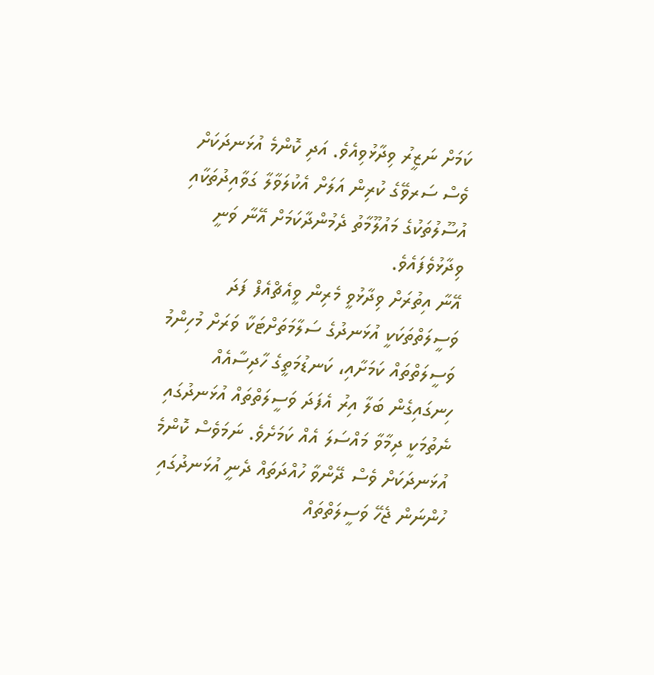ކަމަށް ނަޒީރު ވިދާޅުވިއެވެ. އަދި ކޮންމެ އުޅަނދަކަށް ވެސް ސަރވޭގެ ކުރިން އަލަށް އެކުލަވާލާ ގަވާއިދުތަކާއި އުސޫލުތަކުގެ މައުލޫމާތު ދެމުންދާކަމަށް އޭނާ ވަނީ ވިދާޅުވެފައެވެ.
އޭނާ އިތުރަށް ވިދާޅުވީ މެރިން ވީއެޗްއެފް ފަދަ ވަސީލަތްތަކަކީ އުޅަނދުގެ ސަލާމަތަށްޓަކާ ވަރަށް މުހިންމު ވަސީލަތްތައް ކަމަށާއި، ކަނޑުމަތީގެ ހާދިސާއެއް ހިނގައިގެން ބަލާ އިރު އެފަދަ ވަސީލަތްތައް އުޅަނދުގައި ނެތުމަކީ ދިމާވާ މައްސަލަ އެއް ކަމަށެވެ. ނަމަވެސް ކޮންމެ އުޅަނދަކަށް ވެސް ދޭންވާ ހުއްދަތައް ދެނީ އުޅަނދުގައި ހުންނަން ޖެހޭ ވަސީލަތްތައް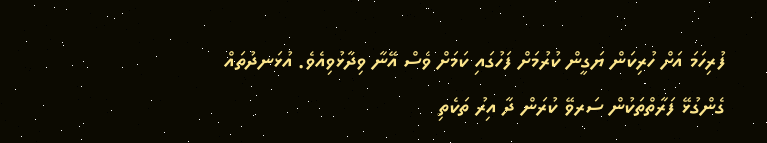ފުރިހަމަ އަށް ހުރިކަން ޔަގީން ކުރުމަށް ފަހުގައި ކަމަށް ވެސް އޭނާ ވިދާޅުވިއެވެ. އުޅަނދުތައް ގެންގުޅޭ ފަރާތްތަކުން ސަރވޭ ކުރަން ދާ އިރު ތަކެތި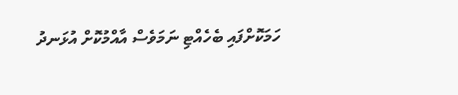ހަމަކޮށްފައި ބެހެއްޓި ނަމަވެސް އާއްމުކޮށް އުޅަނދު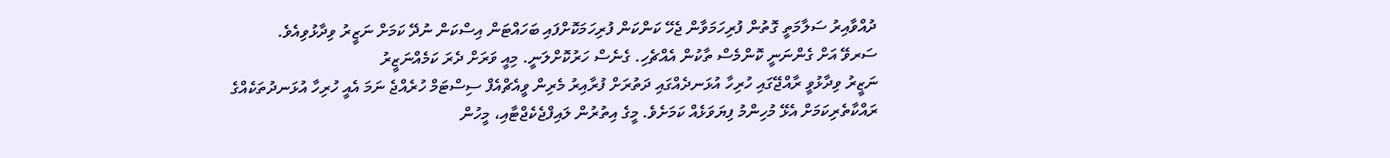ދުއްވާއިރު ސަލާމަތީ ގޮތުން ފުރިހަމަވާން ޖެހޭ ކަންކަން ފުރިހަމަކޮށްފައި ބަހައްޓަން އިސްކަން ނުދޭ ކަމަށް ނަޒީރު ވިދާޅުވިއެވެ.
ސަރވޭ އަށް ގެންނަނީ ކޮންމެސް ތާކުން އެއްޗެހި. ގެނެސް ހަރުކޮށްލަނީ. މިއީ ވަރަށް ދެރަ ކަމެއްނަޒީރު
ނަޒީރު ވިދާޅުވީ ރާއްޖޭގައި ހުރިހާ އުޅަނދެއްގައި ދަތުރަށް ފުރާއިރު މެރިން ވީއެޗްއެފް ސިސްޓަމް ހުރެއްޖެ ނަމަ އެއީ ހުރިހާ އުޅަނދުތަކެއްގެ ރައްކާތެރިކަމަށް އެޅޭ މުހިންމު ފިޔަވަޅެއް ކަމަށެވެ. މީގެ އިތުރުން ލައިފްޖެކެޖްޓާއި، މީހުން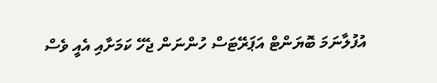އުފުލާނަމަ ބޮޔަންޓް އަޕަރޭޓަސް ހުންނަން ޖެހޭ ކަމަށާއި އެއީ ވެސް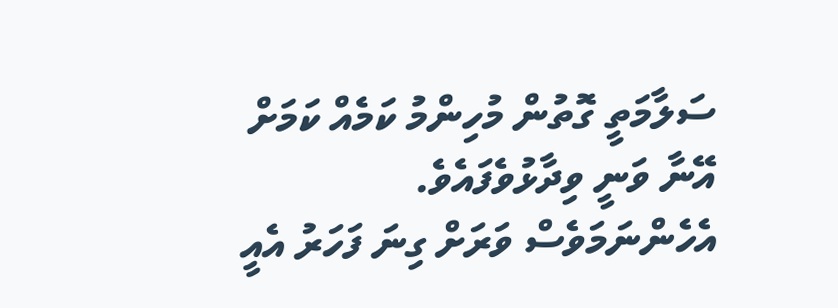ސަލާމަތީ ގޮތުން މުހިންމު ކަމެއް ކަމަށް އޭނާ ވަނީ ވިދާޅުވެފައެވެ. އެހެންނަމަވެސް ވަރަށް ގިނަ ފަހަރު އެއީ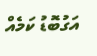އަގުބޮޑު ކަމެއް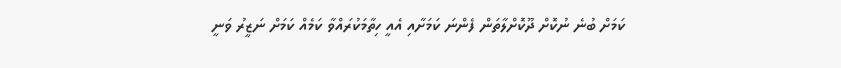ކަމަށް ބުނެ ނުކޮށް ދޫކޮށްލާތަން ފެންނަ ކަމަށާއި އެއީ ހިތާމަކުރައްވާ ކަމެއް ކަމަށް ނަޒީރު ވަނީ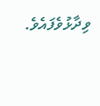ވިދާޅުވެފައެވެ.